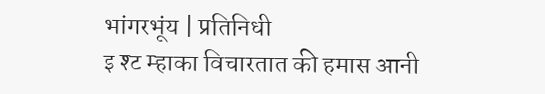भांगरभूंय | प्रतिनिधी
इ श्ट म्हाका विचारतात की हमास आनी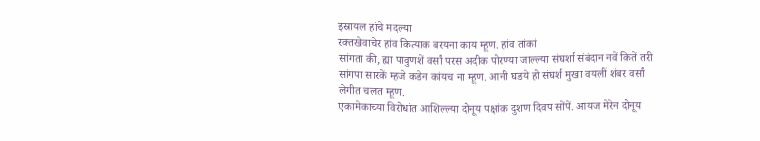इस्रायल हांचे मदल्या
रक्तखेवाचेर हांव कित्याक बरयना काय म्हूण. हांव तांकां
सांगता की, ह्या पावुणशें वर्सां परस अदीक पोरण्या जाल्ल्या संघर्शा संबंदान नवें कितें तरी सांगपा सारकें म्हजे कडेन कांयच ना म्हूण. आनी घडये हो संघर्श मुखा वयलीं शंबर वर्सां लेगीत चलत म्हूण.
एकामेकाच्या विरोधांत आशिल्ल्या दोनूय पक्षांक दुशण दिवप सोंपें. आयज मेरेन दोनूय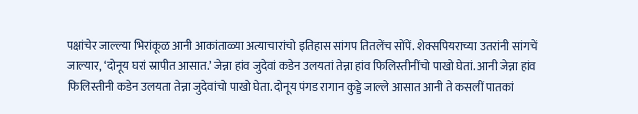पक्षांचेर जाल्ल्या भिरांकूळ आनी आकांताळ्या अत्याचारांचो इतिहास सांगप तितलेंच सोंपें. शेक्सपियराच्या उतरांनी सांगचें जाल्यार, ‘दोनूय घरां स्रापीत आसात.’ जेन्ना हांव जुदेवां कडेन उलयतां तेन्ना हांव फिलिस्तीनींचो पाखो घेतां. आनी जेन्ना हांव फिलिस्तीनी कडेन उलयता तेन्ना जुदेवांचो पाखो घेता. दोनूय पंगड रागान कुड्डे जाल्ले आसात आनी ते कसलीं पातकां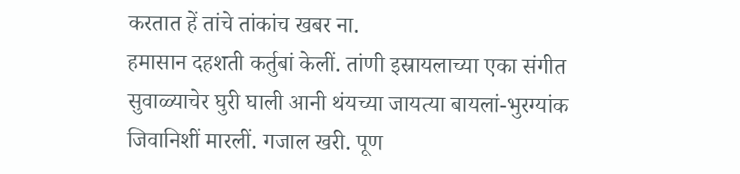करतात हें तांचे तांकांच खबर ना.
हमासान दहशती कर्तुबां केलीं. तांणी इस्रायलाच्या एका संगीत सुवाळ्याचेर घुरी घाली आनी थंयच्या जायत्या बायलां-भुरग्यांक जिवानिशीं मारलीं. गजाल खरी. पूण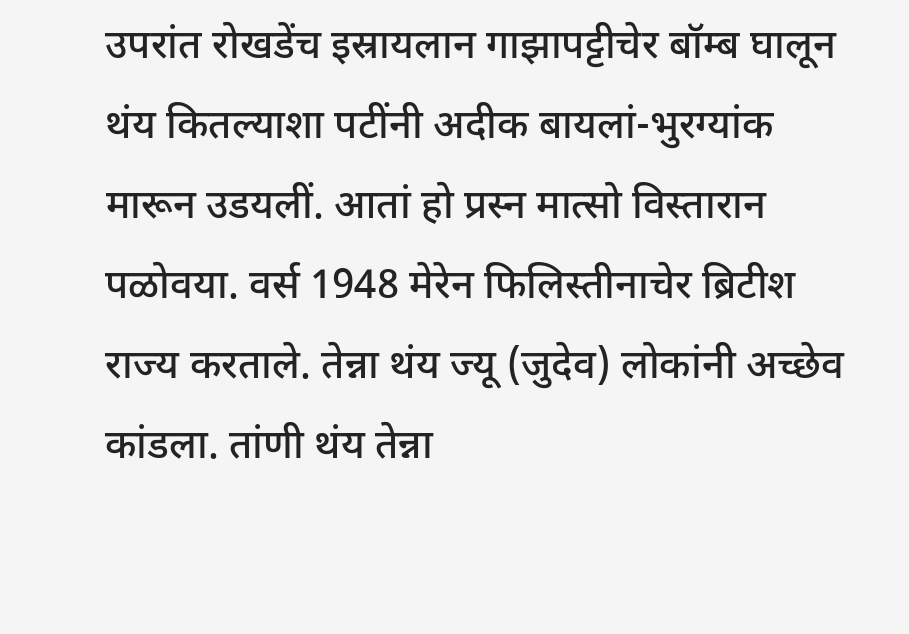उपरांत रोखडेंच इस्रायलान गाझापट्टीचेर बॉम्ब घालून थंय कितल्याशा पटींनी अदीक बायलां-भुरग्यांक मारून उडयलीं. आतां हो प्रस्न मात्सो विस्तारान पळोवया. वर्स 1948 मेरेन फिलिस्तीनाचेर ब्रिटीश राज्य करताले. तेन्ना थंय ज्यू (जुदेव) लोकांनी अच्छेव कांडला. तांणी थंय तेन्ना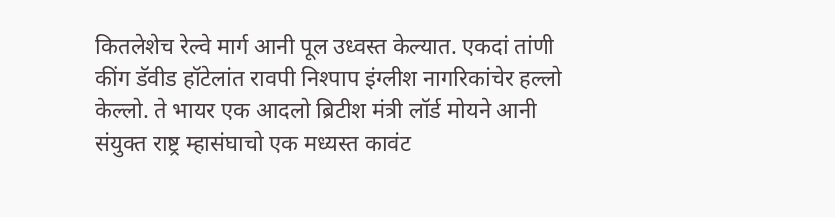कितलेशेच रेल्वे मार्ग आनी पूल उध्वस्त केल्यात. एकदां तांणी कींग डॅवीड हॉटेलांत रावपी निश्पाप इंग्लीश नागरिकांचेर हल्लो केल्लो. ते भायर एक आदलो ब्रिटीश मंत्री लॉर्ड मोयने आनी संयुक्त राष्ट्र म्हासंघाचो एक मध्यस्त कावंट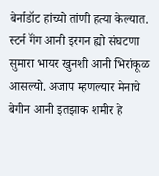बेर्नाडॉट हांच्यो तांणी हत्या केल्यात. स्टर्न गॅंग आनी इरगन ह्यो संघटणा सुमारा भायर खुनशी आनी भिरांकूळ आसल्यो. अजाप म्हणल्यार मेनाचे बेगीन आनी इतझाक शमीर हे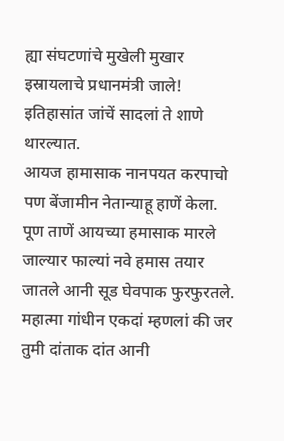ह्या संघटणांचे मुखेली मुखार इस्रायलाचे प्रधानमंत्री जाले! इतिहासांत जांचें सादलां ते शाणे थारल्यात.
आयज हामासाक नानपयत करपाचो पण बेंजामीन नेतान्याहू हाणें केला. पूण ताणें आयच्या हमासाक मारले जाल्यार फाल्यां नवे हमास तयार जातले आनी सूड घेवपाक फुरफुरतले. महात्मा गांधीन एकदां म्हणलां की जर तुमी दांताक दांत आनी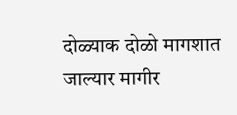दोळ्याक दोळो मागशात जाल्यार मागीर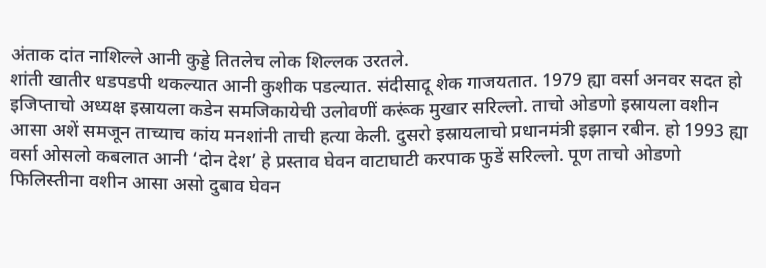अंताक दांत नाशिल्ले आनी कुड्डे तितलेच लोक शिल्लक उरतले.
शांती खातीर धडपडपी थकल्यात आनी कुशीक पडल्यात. संदीसादू शेक गाजयतात. 1979 ह्या वर्सा अनवर सदत हो इजिप्ताचो अध्यक्ष इस्रायला कडेन समजिकायेची उलोवणीं करूंक मुखार सरिल्लो. ताचो ओडणो इस्रायला वशीन आसा अशें समजून ताच्याच कांय मनशांनी ताची हत्या केली. दुसरो इस्रायलाचो प्रधानमंत्री इझान रबीन. हो 1993 ह्या वर्सा ओसलो कबलात आनी ‘दोन देश’ हे प्रस्ताव घेवन वाटाघाटी करपाक फुडें सरिल्लो. पूण ताचो ओडणो फिलिस्तीना वशीन आसा असो दुबाव घेवन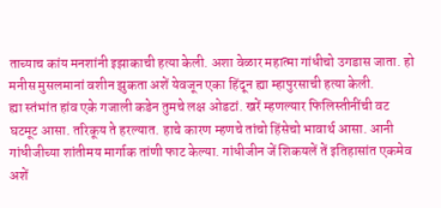ताच्याच कांय मनशांनी इझाकाची हत्या केली. अशा वेळार महात्मा गांधीचो उगडास जाता. हो मनीस मुसलमानां वशीन झुकता अशें येवजून एका हिंदून ह्या म्हापुरसाची हत्या केली.
ह्या स्तंभांत हांव एके गजाली कडेन तुमचे लक्ष ओडटां. खरें म्हणल्यार फिलिस्तीनींची वट घटमूट आसा. तरिकूय ते हरल्यात. हाचे कारण म्हणचे तांचो हिंसेचो भावार्थ आसा. आनी गांधीजीच्या शांतीमय मार्गाक तांणी फाट केल्या. गांधीजीन जें शिकयलें तें इतिहासांत एकमेव अशें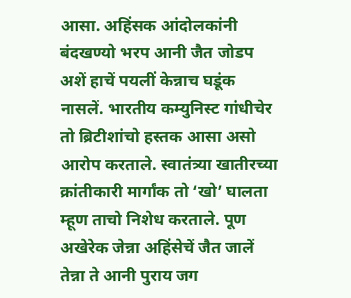आसा. अहिंसक आंदोलकांनी बंदखण्यो भरप आनी जैत जोडप अशें हाचें पयलीं केन्नाच घडूंक नासलें. भारतीय कम्युनिस्ट गांधीचेर तो ब्रिटीशांचो हस्तक आसा असो आरोप करताले. स्वातंत्र्या खातीरच्या क्रांतीकारी मार्गांक तो ‘खो’ घालता म्हूण ताचो निशेध करताले. पूण अखेरेक जेन्ना अहिंसेचें जैत जालें तेन्ना ते आनी पुराय जग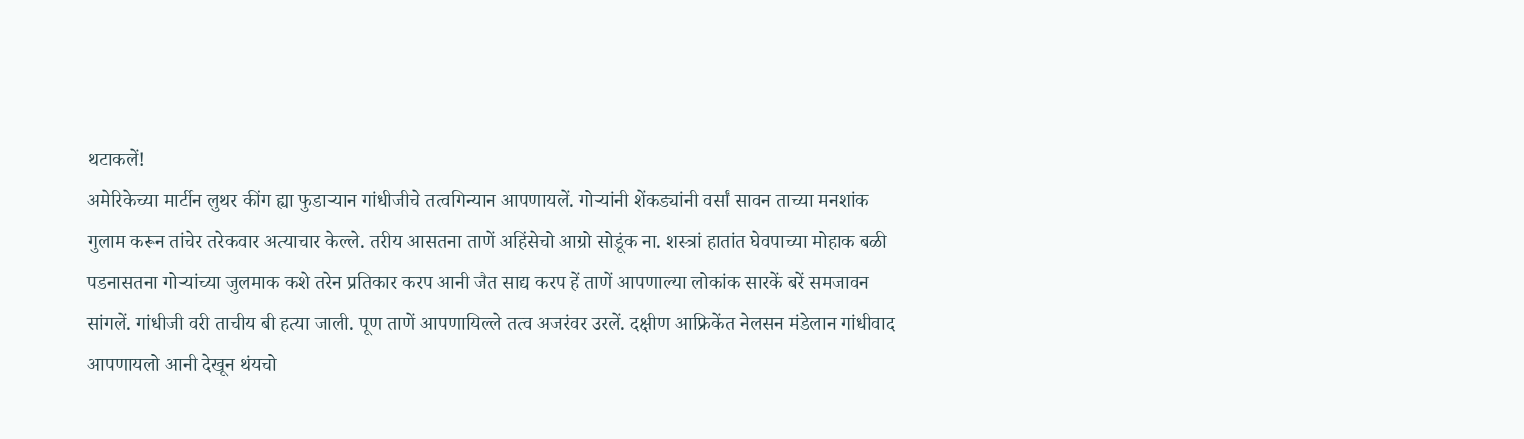थटाकलें!
अमेरिकेच्या मार्टीन लुथर कींग ह्या फुडाऱ्यान गांधीजीचे तत्वगिन्यान आपणायलें. गोऱ्यांनी शेंकड्यांनी वर्सां सावन ताच्या मनशांक गुलाम करून तांचेर तरेकवार अत्याचार केल्ले. तरीय आसतना ताणें अहिंसेचो आग्रो सोडूंक ना. शस्त्रां हातांत घेवपाच्या मोहाक बळी पडनासतना गोऱ्यांच्या जुलमाक कशे तरेन प्रतिकार करप आनी जैत साद्य करप हें ताणें आपणाल्या लोकांक सारकें बरें समजावन सांगलें. गांधीजी वरी ताचीय बी हत्या जाली. पूण ताणें आपणायिल्ले तत्व अजरंवर उरलें. दक्षीण आफ्रिकेंत नेलसन मंडेलान गांधीवाद आपणायलो आनी देखून थंयचो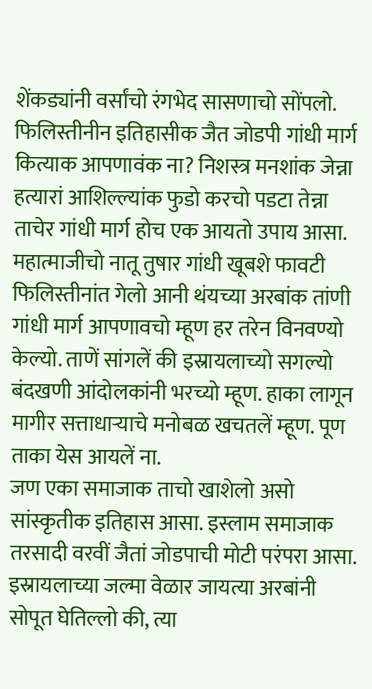शेंकड्यांनी वर्सांचो रंगभेद सासणाचो सोंपलो.
फिलिस्तीनीन इतिहासीक जैत जोडपी गांधी मार्ग कित्याक आपणावंक ना? निशस्त्र मनशांक जेन्ना हत्यारां आशिल्ल्यांक फुडो करचो पडटा तेन्ना ताचेर गांधी मार्ग होच एक आयतो उपाय आसा. महात्माजीचो नातू तुषार गांधी खूबशे फावटी फिलिस्तीनांत गेलो आनी थंयच्या अरबांक तांणी गांधी मार्ग आपणावचो म्हूण हर तरेन विनवण्यो केल्यो. ताणें सांगलें की इस्रायलाच्यो सगल्यो बंदखणी आंदोलकांनी भरच्यो म्हूण. हाका लागून मागीर सत्ताधाऱ्याचे मनोबळ खचतलें म्हूण. पूण ताका येस आयलें ना.
जण एका समाजाक ताचो खाशेलो असो सांस्कृतीक इतिहास आसा. इस्लाम समाजाक तरसादी वरवीं जैतां जोडपाची मोटी परंपरा आसा. इस्रायलाच्या जल्मा वेळार जायत्या अरबांनी सोपूत घेतिल्लो की, त्या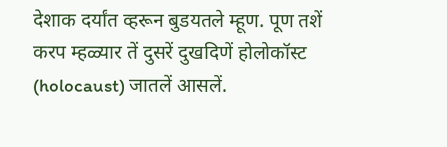देशाक दर्यांत व्हरून बुडयतले म्हूण. पूण तशें करप म्हळ्यार तें दुसरें दुखदिणें होलोकॉस्ट (holocaust) जातलें आसलें.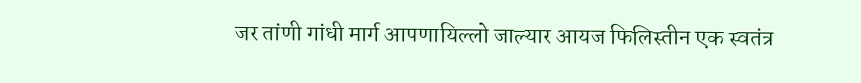जर तांणी गांधी मार्ग आपणायिल्लो जाल्यार आयज फिलिस्तीन एक स्वतंत्र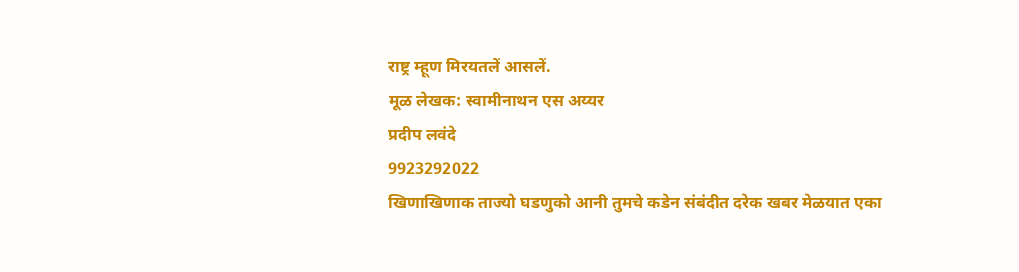राष्ट्र म्हूण मिरयतलें आसलें.
मूळ लेखक: स्वामीनाथन एस अय्यर
प्रदीप लवंदे
9923292022
खिणाखिणाक ताज्यो घडणुको आनी तुमचे कडेन संबंदीत दरेक खबर मेळयात एका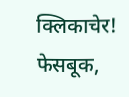क्लिकाचेर! फेसबूक,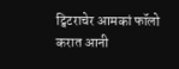ट्विटराचेर आमकां फॉलो करात आनी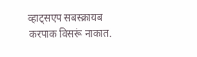व्हाट्सएप सबस्क्रायब करपाक विसरूं नाकात.